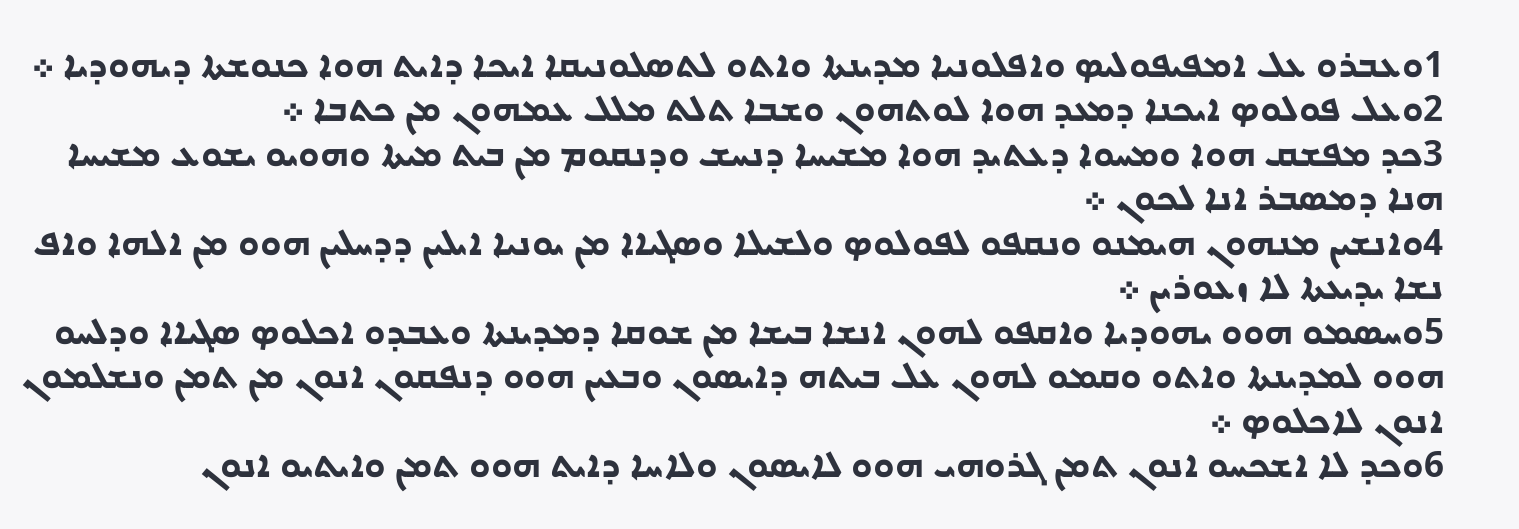1ܘܥܒܪܘ ܥܠ ܐܡܦܝܦܘܠܝܤ ܘܐܦܠܘܢܝܐ ܡܕܝܢܬܐ ܘܐܬܘ ܠܬܤܠܘܢܝܩܐ ܐܝܟܐ ܕܐܝܬ ܗܘܐ ܟܢܘܫܬܐ ܕܝܗܘܕܝܐ ܀
2ܘܥܠ ܦܘܠܘܤ ܐܝܟܢܐ ܕܡܥܕ ܗܘܐ ܠܘܬܗܘܢ ܘܫܒܐ ܬܠܬ ܡܠܠ ܥܡܗܘܢ ܡܢ ܟܬܒܐ ܀
3ܟܕ ܡܦܫܩ ܗܘܐ ܘܡܚܘܐ ܕܥܬܝܕ ܗܘܐ ܡܫܝܚܐ ܕܢܚܫ ܘܕܢܩܘܡ ܡܢ ܒܝܬ ܡܝܬܐ ܘܗܘܝܘ ܝܫܘܥ ܡܫܝܚܐ ܗܢܐ ܕܡܤܒܪ ܐܢܐ ܠܟܘܢ ܀
4ܘܐܢܫܝܢ ܡܢܗܘܢ ܗܝܡܢܘ ܘܢܩܦܘ ܠܦܘܠܘܤ ܘܠܫܝܠܐ ܘܤܓܝܐܐ ܡܢ ܝܘܢܝܐ ܐܝܠܝܢ ܕܕܚܠܝܢ ܗܘܘ ܡܢ ܐܠܗܐ ܘܐܦ ܢܫܐ ܝܕܝܥܬܐ ܠܐ ܙܥܘܪܝܢ ܀
5ܘܚܤܡܘ ܗܘܘ ܝܗܘܕܝܐ ܘܐܩܦܘ ܠܗܘܢ ܐܢܫܐ ܒܝܫܐ ܡܢ ܫܘܩܐ ܕܡܕܝܢܬܐ ܘܥܒܕܘ ܐܟܠܘܤ ܤܓܝܐܐ ܘܕܠܚܘ ܗܘܘ ܠܡܕܝܢܬܐ ܘܐܬܘ ܘܩܡܘ ܠܗܘܢ ܥܠ ܒܝܬܗ ܕܐܝܤܘܢ ܘܒܥܝܢ ܗܘܘ ܕܢܦܩܘܢ ܐܢܘܢ ܡܢ ܬܡܢ ܘܢܫܠܡܘܢ ܐܢܘܢ ܠܐܟܠܘܤ ܀
6ܘܟܕ ܠܐ ܐܫܟܚܘ ܐܢܘܢ ܬܡܢ ܓܪܘܗܝ ܗܘܘ ܠܐܝܤܘܢ ܘܠܐܚܐ ܕܐܝܬ ܗܘܘ ܬܡܢ ܘܐܝܬܝܘ ܐܢܘܢ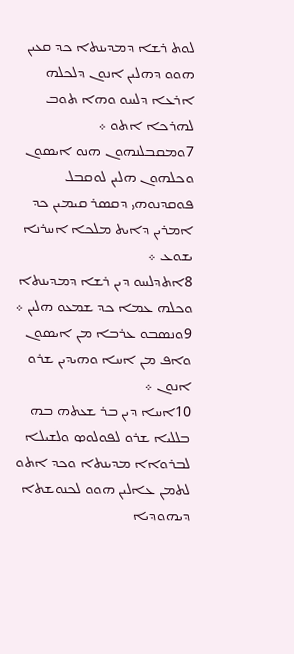ܠܘܬ ܪܫܐ ܕܡܕܝܢܬܐ ܟܕ ܩܥܝܢ ܗܘܘ ܕܗܠܝܢ ܐܢܘܢ ܕܠܟܠܗ ܐܪܥܐ ܕܠܚܘ ܘܗܐ ܬܘܒ ܠܗܪܟܐ ܐܬܘ ܀
7ܘܡܩܒܠܢܗܘܢ ܗܢܘ ܐܝܤܘܢ ܘܟܠܗܘܢ ܗܠܝܢ ܠܘܩܒܠ ܦܘܩܕܢܘܗܝ ܕܩܤܪ ܩܝܡܝܢ ܟܕ ܐܡܪܝܢ ܕܐܝܬ ܡܠܟܐ ܐܚܪܢܐ ܝܫܘܥ ܀
8ܐܬܕܠܚܘ ܕܝܢ ܪܫܐ ܕܡܕܝܢܬܐ ܘܟܠܗ ܥܡܐ ܟܕ ܫܡܥܘ ܗܠܝܢ ܀
9ܘܢܤܒܘ ܥܪܒܐ ܡܢ ܐܝܤܘܢ ܘܐܦ ܡܢ ܐܚܐ ܘܗܝܕܝܢ ܫܪܘ ܐܢܘܢ ܀
10ܐܚܐ ܕܝܢ ܒܪ ܫܥܬܗ ܒܗ ܒܠܠܝܐ ܫܪܘ ܠܦܘܠܘܤ ܘܠܫܝܠܐ ܠܒܪܘܐܐ ܡܕܝܢܬܐ ܘܟܕ ܐܬܘ ܠܬܡܢ ܥܐܠܝܢ ܗܘܘ ܠܟܢܘܫܬܐ ܕܝܗܘܕܝܐ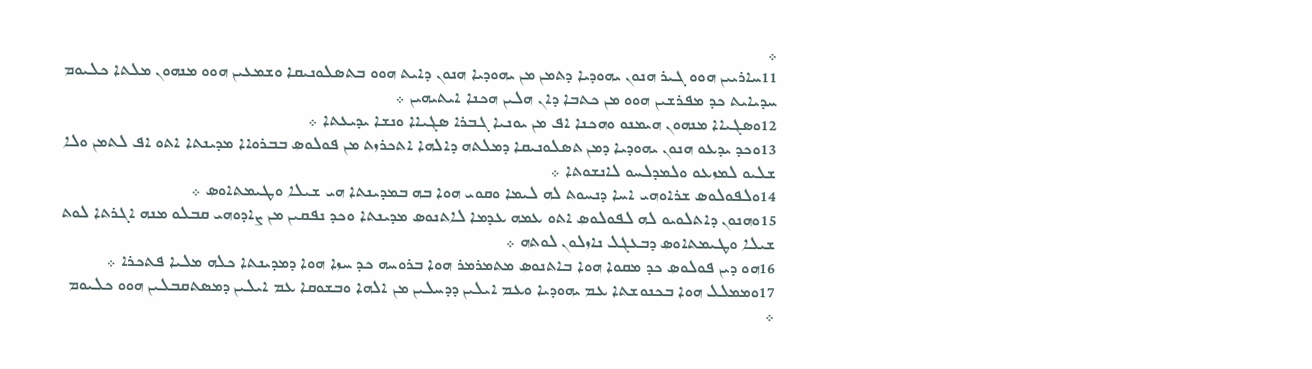܀
11ܚܐܪܝܝܢ ܗܘܘ ܓܝܪ ܗܢܘܢ ܝܗܘܕܝܐ ܕܬܡܢ ܡܢ ܝܗܘܕܝܐ ܗܢܘܢ ܕܐܝܬ ܗܘܘ ܒܬܤܠܘܢܝܩܐ ܘܫܡܥܝܢ ܗܘܘ ܡܢܗܘܢ ܡܠܬܐ ܟܠܝܘܡ ܚܕܝܐܝܬ ܟܕ ܡܦܪܫܝܢ ܗܘܘ ܡܢ ܟܬܒܐ ܕܐܢ ܗܠܝܢ ܗܟܢܐ ܐܝܬܝܗܝܢ ܀
12ܘܤܓܝܐܐ ܡܢܗܘܢ ܗܝܡܢܘ ܘܗܟܢܐ ܐܦ ܡܢ ܝܘܢܝܐ ܓܒܪܐ ܤܓܝܐܐ ܘܢܫܐ ܝܕܝܥܬܐ ܀
13ܘܟܕ ܝܕܥܘ ܗܢܘܢ ܝܗܘܕܝܐ ܕܡܢ ܬܤܠܘܢܝܩܐ ܕܡܠܬܗ ܕܐܠܗܐ ܐܬܟܪܙܬ ܡܢ ܦܘܠܘܤ ܒܒܪܘܐܐ ܡܕܝܢܬܐ ܐܬܘ ܐܦ ܠܬܡܢ ܘܠܐ ܫܠܝܘ ܠܡܙܥܘ ܘܠܡܕܠܚܘ ܠܐܢܫܘܬܐ ܀
14ܘܠܦܘܠܘܤ ܫܪܐܘܗܝ ܐܚܐ ܕܢܚܘܬ ܠܗ ܠܝܡܐ ܘܩܘܝ ܗܘܐ ܒܗ ܒܡܕܝܢܬܐ ܗܝ ܫܝܠܐ ܘܛܝܡܬܐܘܤ ܀
15ܘܗܢܘܢ ܕܐܬܠܘܝܘ ܠܗ ܠܦܘܠܘܤ ܐܬܘ ܥܡܗ ܥܕܡܐ ܠܐܬܢܘܤ ܡܕܝܢܬܐ ܘܟܕ ܢܦܩܝܢ ܡܢ ܨܐܕܘܗܝ ܩܒܠܘ ܡܢܗ ܐܓܪܬܐ ܠܘܬ ܫܝܠܐ ܘܛܝܡܬܐܘܤ ܕܒܥܓܠ ܢܐܙܠܘܢ ܠܘܬܗ ܀
16ܗܘ ܕܝܢ ܦܘܠܘܤ ܟܕ ܡܩܘܐ ܗܘܐ ܒܐܬܢܘܤ ܡܬܡܪܡܪ ܗܘܐ ܒܪܘܚܗ ܟܕ ܚܙܐ ܗܘܐ ܕܡܕܝܢܬܐ ܟܠܗ ܡܠܝܐ ܦܬܟܪܐ ܀
17ܘܡܡܠܠ ܗܘܐ ܒܟܢܘܫܬܐ ܥܡ ܝܗܘܕܝܐ ܘܥܡ ܐܝܠܝܢ ܕܕܚܠܝܢ ܡܢ ܐܠܗܐ ܘܒܫܘܩܐ ܥܡ ܐܝܠܝܢ ܕܡܤܬܩܒܠܝܢ ܗܘܘ ܟܠܝܘܡ ܀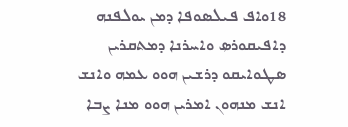18ܘܐܦ ܦܝܠܤܘܦܐ ܕܡܢ ܝܘܠܦܢܗ ܕܐܦܝܩܘܪܤ ܘܐܚܪܢܐ ܕܡܬܩܪܝܢ ܤܛܘܐܝܩܘ ܕܪܫܝܢ ܗܘܘ ܥܡܗ ܘܐܢܫ ܐܢܫ ܡܢܗܘܢ ܐܡܪܝܢ ܗܘܘ ܡܢܐ ܨܒܐ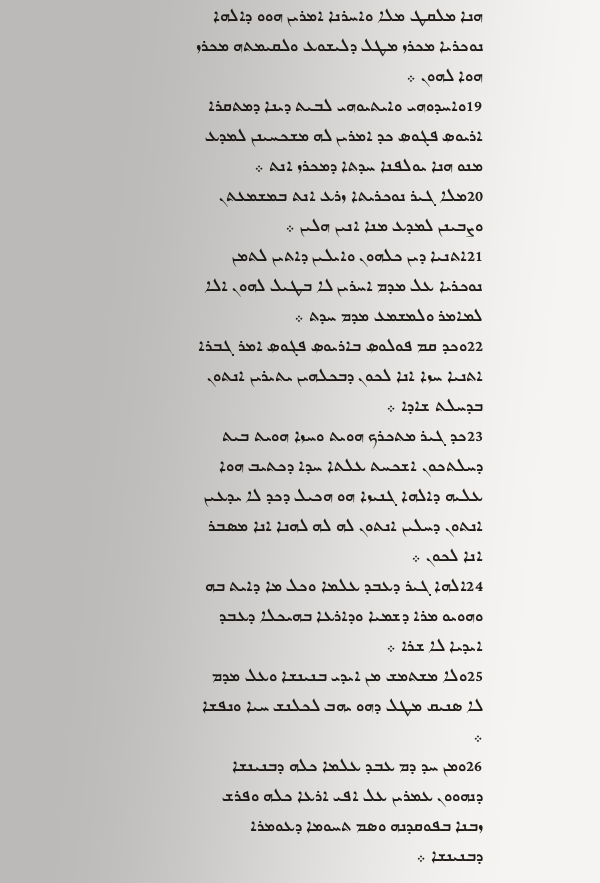ܗܢܐ ܡܠܩܛ ܡܠܐ ܘܐܚܪܢܐ ܐܡܪܝܢ ܗܘܘ ܕܐܠܗܐ ܢܘܟܪܝܐ ܡܟܪܙ ܡܛܠ ܕܠܝܫܘܥ ܘܠܩܝܡܬܗ ܡܟܪܙ ܗܘܐ ܠܗܘܢ ܀
19ܘܐܚܕܘܗܝ ܘܐܝܬܝܘܗܝ ܠܒܝܬ ܕܝܢܐ ܕܡܬܩܪܐ ܐܪܝܘܤ ܦܓܘܤ ܟܕ ܐܡܪܝܢ ܠܗ ܡܫܟܚܝܢܢ ܠܡܕܥ ܡܢܘ ܗܢܐ ܝܘܠܦܢܐ ܚܕܬܐ ܕܡܟܪܙ ܐܢܬ ܀
20ܡܠܐ ܓܝܪ ܢܘܟܪܝܬܐ ܙܪܥ ܐܢܬ ܒܡܫܡܥܬܢ ܘܨܒܝܢܢ ܠܡܕܥ ܡܢܐ ܐܢܝܢ ܗܠܝܢ ܀
21ܐܬܢܝܐ ܕܝܢ ܟܠܗܘܢ ܘܐܝܠܝܢ ܕܐܬܝܢ ܠܬܡܢ ܢܘܟܪܝܐ ܥܠ ܡܕܡ ܐܚܪܝܢ ܠܐ ܒܛܝܠ ܠܗܘܢ ܐܠܐ ܠܡܐܡܪ ܘܠܡܫܡܥ ܡܕܡ ܚܕܬ ܀
22ܘܟܕ ܩܡ ܦܘܠܘܤ ܒܐܪܝܘܤ ܦܓܘܤ ܐܡܪ ܓܒܪܐ ܐܬܢܝܐ ܚܙܐ ܐܢܐ ܠܟܘܢ ܕܒܟܠܗܝܢ ܝܬܝܪܝܢ ܐܢܬܘܢ ܒܕܚܠܬ ܫܐܕܐ ܀
23ܟܕ ܓܝܪ ܡܬܟܪܟ ܗܘܝܬ ܘܚܙܐ ܗܘܝܬ ܒܝܬ ܕܚܠܬܟܘܢ ܐܫܟܚܬ ܥܠܬܐ ܚܕܐ ܕܟܬܝܒ ܗܘܐ ܥܠܝܗ ܕܐܠܗܐ ܓܢܝܙܐ ܗܘ ܗܟܝܠ ܕܟܕ ܠܐ ܝܕܥܝܢ ܐܢܬܘܢ ܕܚܠܝܢ ܐܢܬܘܢ ܠܗ ܠܗ ܠܗܢܐ ܐܢܐ ܡܤܒܪ ܐܢܐ ܠܟܘܢ ܀
24ܐܠܗܐ ܓܝܪ ܕܥܒܕ ܥܠܡܐ ܘܟܠ ܡܐ ܕܐܝܬ ܒܗ ܘܗܘܝܘ ܡܪܐ ܕܫܡܝܐ ܘܕܐܪܥܐ ܒܗܝܟܠܐ ܕܥܒܕ ܐܝܕܝܐ ܠܐ ܫܪܐ ܀
25ܘܠܐ ܡܫܬܡܫ ܡܢ ܐܝܕܝ ܒܢܝܢܫܐ ܘܥܠ ܡܕܡ ܠܐ ܤܢܝܩ ܡܛܠ ܕܗܘ ܝܗܒ ܠܟܠܢܫ ܚܝܐ ܘܢܦܫܐ ܀
26ܘܡܢ ܚܕ ܕܡ ܥܒܕ ܥܠܡܐ ܟܠܗ ܕܒܢܝܢܫܐ ܕܢܗܘܘܢ ܥܡܪܝܢ ܥܠ ܐܦܝ ܐܪܥܐ ܟܠܗ ܘܦܪܫ ܙܒܢܐ ܒܦܘܩܕܢܗ ܘܤܡ ܬܚܘܡܐ ܕܥܘܡܪܐ ܕܒܢܝܢܫܐ ܀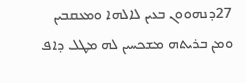27ܕܢܗܘܘܢ ܒܥܝܢ ܠܐܠܗܐ ܘܡܥܩܒܝܢ ܘܡܢ ܒܪܝܬܗ ܡܫܟܚܝܢ ܠܗ ܡܛܠ ܕܐܦ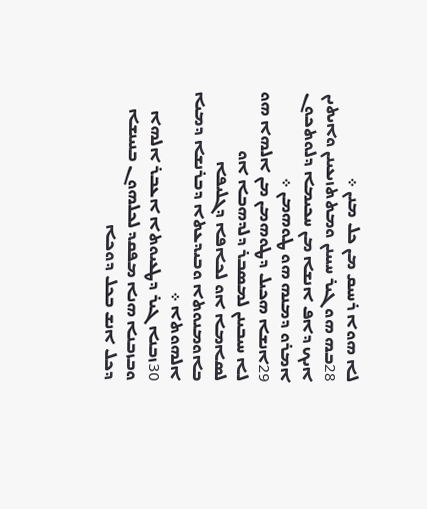ܠܐ ܗܘܐ ܪܚܝܩ ܡܢ ܟܠ ܡܢܢ ܀
28ܒܗ ܗܘ ܓܝܪ ܚܝܝܢܢ ܘܡܬܬܙܝܥܝܢܢ ܘܐܝܬܝܢ ܐܝܟ ܕܐܦ ܐܢܫܐ ܡܢ ܚܟܝܡܐ ܕܠܘܬܟܘܢ ܐܡܪܘ ܕܡܢܗ ܗܘ ܛܘܗܡܢ ܀
29ܐܢܫܐ ܗܟܝܠ ܕܛܘܗܡܢ ܡܢ ܐܠܗܐ ܗܘ ܠܐ ܚܝܒܝܢܢ ܠܡܤܒܪ ܕܠܕܗܒܐ ܐܘ ܠܤܐܡܐ ܐܘ ܠܟܐܦܐ ܕܓܠܝܦܐ ܒܐܘܡܢܘܬܐ ܘܒܝܕܥܬܐ ܕܒܪܢܫܐ ܕܡܝܐ ܐܠܗܘܬܐ ܀
30ܙܒܢܐ ܓܝܪ ܕܛܥܝܘܬܐ ܐܥܒܪ ܐܠܗܐ ܘܒܙܒܢܐ ܗܢܐ ܡܦܩܕ ܠܟܠܗܘܢ ܒܢܝܢܫܐ ܕܟܠ ܐܢܫ ܒܟܠ ܕܘܟܐ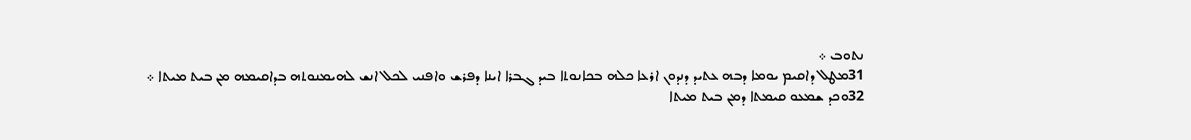ܢܬܘܒ ܀
31ܡܛܠ ܕܐܩܝܡ ܝܘܡܐ ܕܒܗ ܥܬܝܕ ܕܢܕܘܢ ܐܪܥܐ ܟܠܗ ܒܟܐܢܘܬܐ ܒܝܕ ܓܒܪܐ ܐܝܢܐ ܕܦܪܫ ܘܐܦܢܝ ܠܟܠ ܐܢܫ ܠܗܝܡܢܘܬܗ ܒܕܐܩܝܡܗ ܡܢ ܒܝܬ ܡܝܬܐ ܀
32ܘܟܕ ܫܡܥܘ ܩܝܡܬܐ ܕܡܢ ܒܝܬ ܡܝܬܐ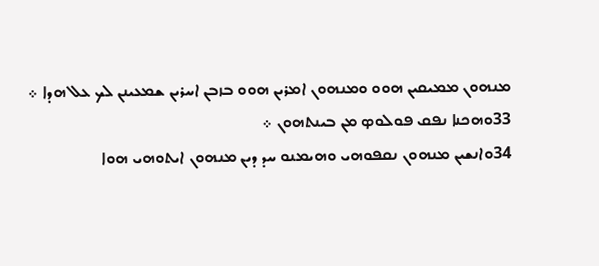ܡܢܗܘܢ ܡܡܝܩܝܢ ܗܘܘ ܘܡܢܗܘܢ ܐܡܪܝܢ ܗܘܘ ܒܙܒܢ ܐܚܪܝܢ ܫܡܥܝܢܢ ܠܟ ܥܠ ܗܕܐ ܀
33ܘܗܟܢܐ ܢܦܩ ܦܘܠܘܤ ܡܢ ܒܝܢܬܗܘܢ ܀
34ܘܐܢܫܝܢ ܡܢܗܘܢ ܢܩܦܘܗܝ ܘܗܝܡܢܘ ܚܕ ܕܝܢ ܡܢܗܘܢ ܐܝܬܘܗܝ ܗܘܐ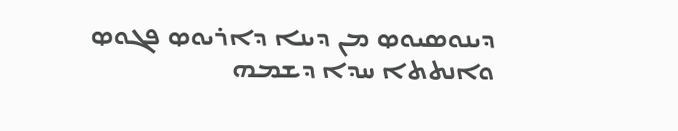ܕܝܢܘܤܝܘܤ ܡܢ ܕܝܢܐ ܕܐܪܝܘܤ ܦܓܘܤ ܘܐܢܬܬܐ ܚܕܐ ܕܫܡܗ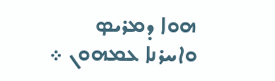ܗܘܐ ܕܡܪܝܤ ܘܐܚܪܢܐ ܥܡܗܘܢ ܀